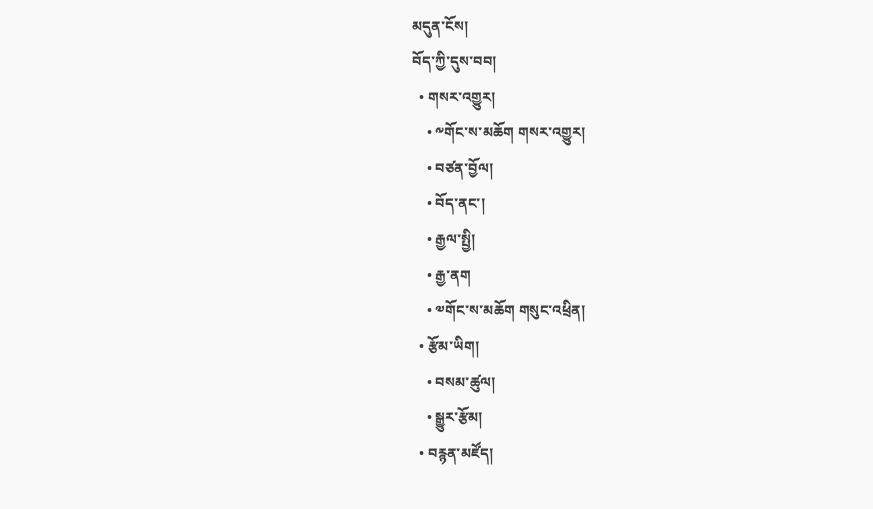མདུན་ངོས།
བོད་ཀྱི་དུས་བབ།
  • གསར་འགྱུར།
    • ༸གོང་ས་མཆོག གསར་འགྱུར།
    • བཙན་བྱོལ།
    • བོད་ནང་།
    • རྒྱལ་སྤྱི།
    • རྒྱ་ནག
    • ༧གོང་ས་མཆོག གསུང་འཕྲིན།
  • རྩོམ་ཡིག།
    • བསམ་ཚུལ།
    • སྒྱུར་རྩོམ།
  • བརྙན་མཛོད།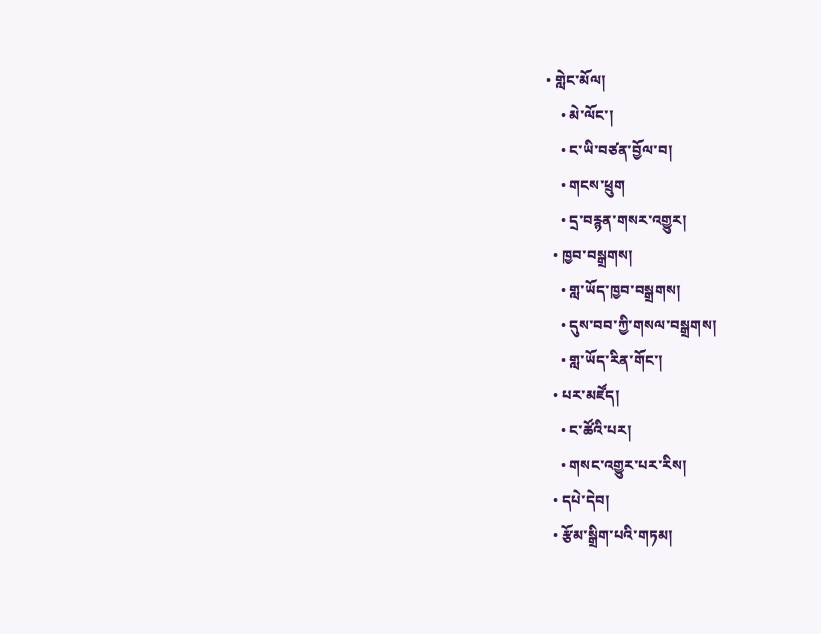• གླེང་མོལ།
    • མེ་ལོང་།
    • ང་ཡི་བཙན་བྱོལ་བ།
    • གངས་ཕྲུག
    • དྲ་བརྙན་གསར་འགྱུར།
  • ཁྱབ་བསྒྲགས།
    • གླ་ཡོད་ཁྱབ་བསྒྲགས།
    • དུས་བབ་ཀྱི་གསལ་བསྒྲགས།
    • གླ་ཡོད་རིན་གོང་།
  • པར་མཛོད།
    • ང་ཚོའི་པར།
    • གསང་འགྱུར་པར་རིས།
  • དཔེ་དེབ།
  • རྩོམ་སྒྲིག་པའི་གཏམ།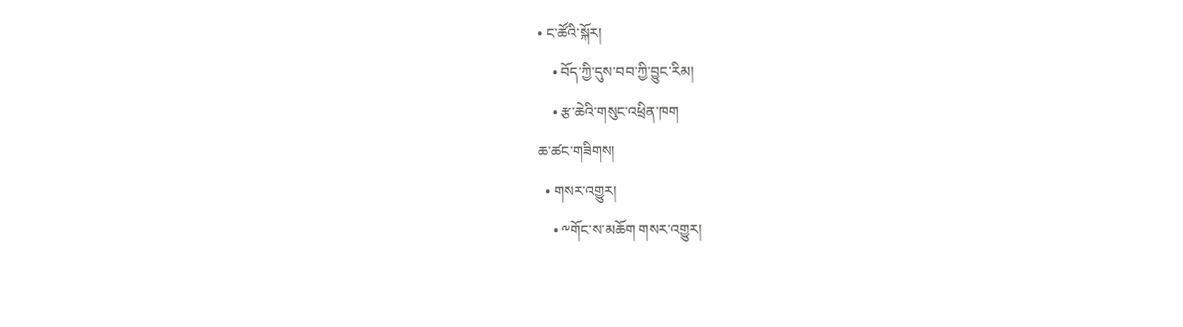• ང་ཚོའི་སྐོར།
    • བོད་ཀྱི་དུས་བབ་ཀྱི་བྱུང་རིམ།
    • རྩ་ཆེའི་གསུང་འཕྲིན་ཁག
ཆ་ཚང་གཟིགས།
  • གསར་འགྱུར།
    • ༸གོང་ས་མཆོག གསར་འགྱུར།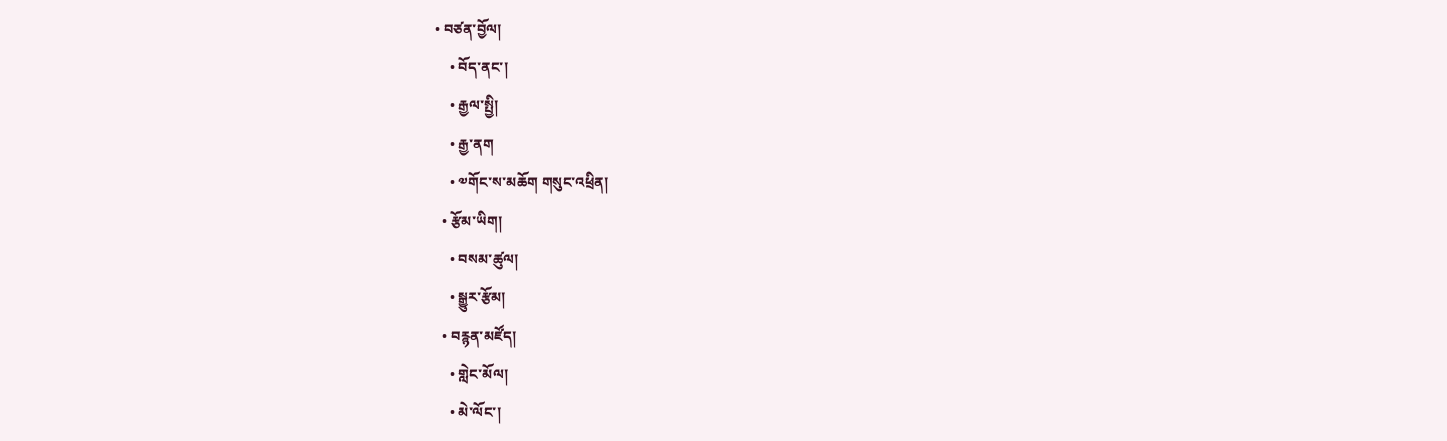• བཙན་བྱོལ།
    • བོད་ནང་།
    • རྒྱལ་སྤྱི།
    • རྒྱ་ནག
    • ༧གོང་ས་མཆོག གསུང་འཕྲིན།
  • རྩོམ་ཡིག།
    • བསམ་ཚུལ།
    • སྒྱུར་རྩོམ།
  • བརྙན་མཛོད།
    • གླེང་མོལ།
    • མེ་ལོང་།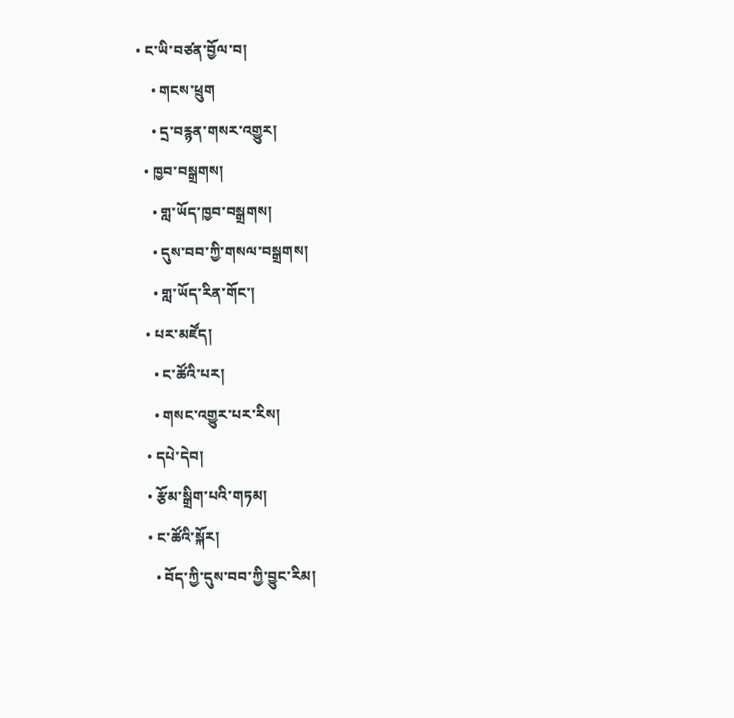• ང་ཡི་བཙན་བྱོལ་བ།
    • གངས་ཕྲུག
    • དྲ་བརྙན་གསར་འགྱུར།
  • ཁྱབ་བསྒྲགས།
    • གླ་ཡོད་ཁྱབ་བསྒྲགས།
    • དུས་བབ་ཀྱི་གསལ་བསྒྲགས།
    • གླ་ཡོད་རིན་གོང་།
  • པར་མཛོད།
    • ང་ཚོའི་པར།
    • གསང་འགྱུར་པར་རིས།
  • དཔེ་དེབ།
  • རྩོམ་སྒྲིག་པའི་གཏམ།
  • ང་ཚོའི་སྐོར།
    • བོད་ཀྱི་དུས་བབ་ཀྱི་བྱུང་རིམ།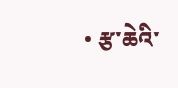• རྩ་ཆེའི་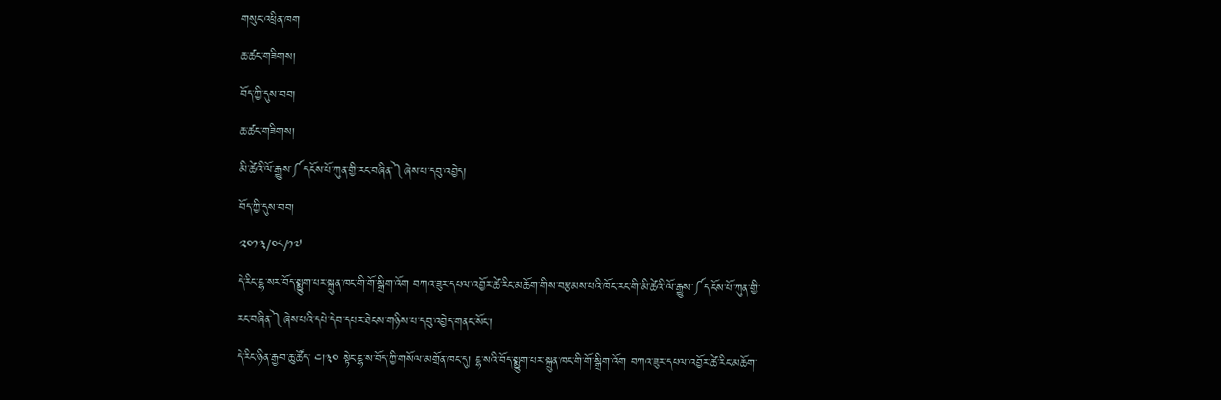གསུང་འཕྲིན་ཁག
ཆ་ཚང་གཟིགས།
བོད་ཀྱི་དུས་བབ།
ཆ་ཚང་གཟིགས།
མི་ཚེའི་ལོ་རྒྱུས་༼དངོས་པོ་ཀུན་གྱི་རང་བཞིན་༽ཞེས་པ་དབུ་འབྱེད།
བོད་ཀྱི་དུས་བབ།
༢༠༡༣/༠༨/༡༧
དེ་རིང་ངྷ་སར་བོད་སྨྱུག་པར་སྐྲུན་ཁང་གི་གོ་སྒྲིག་འོག བཀའ་ཟུར་དཔལ་འབྱོར་ཚེ་རིང་མཆོག་གིས་བརྩམས་པའི་ཁོང་རང་གི་མི་ཚེའི་ལོ་རྒྱུས་༼དངོས་པོ་ཀུན་གྱི་རང་བཞིན་༽ཞེས་པའི་དཔེ་དེབ་དཔར་ཐེངས་གཉིས་པ་དབུ་འབྱེད་གནང་སོང་།
དེ་རིང་ཉིན་རྒྱབ་ཆུ་ཚོད་ ༤།༣༠ སྟེང་ངྷ་ས་བོད་ཀྱི་གསོལ་མགྲོན་ཁང་དུ། ངྷ་སའི་བོད་སྨྱུག་པར་སྐྲུན་ཁང་གི་གོ་སྒྲིག་འོག བཀའ་ཟུར་དཔལ་འབྱོར་ཚེ་རིང་མཆོག་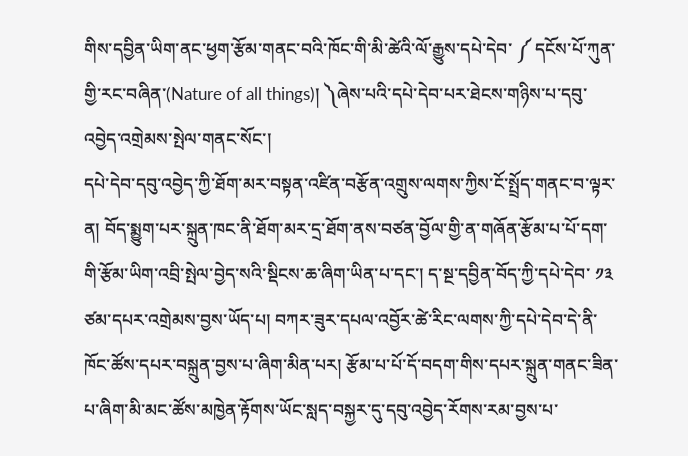གིས་དབྱིན་ཡིག་ནང་ཕྱག་རྩོམ་གནང་བའི་ཁོང་གི་མི་ཚེའི་ལོ་རྒྱུས་དཔེ་དེབ་ ༼ དངོས་པོ་ཀུན་གྱི་རང་བཞིན་(Nature of all things)། ༽ཞེས་པའི་དཔེ་དེབ་པར་ཐེངས་གཉིས་པ་དབུ་འབྱེད་འགྲེམས་སྤེལ་གནང་སོང་།
དཔེ་དེབ་དབུ་འབྱེད་ཀྱི་ཐོག་མར་བསྟན་འཛིན་བརྩོན་འགྲུས་ལགས་ཀྱིས་ངོ་སྤྲོད་གནང་བ་ལྟར་ན། བོད་སྨྱུག་པར་སྐྲུན་ཁང་ནི་ཐོག་མར་དྲ་ཐོག་ནས་བཙན་བྱོལ་གྱི་ན་གཞོན་རྩོམ་པ་པོ་དག་གི་རྩོམ་ཡིག་འབྲི་སྤེལ་བྱེད་སའི་སྡིངས་ཆ་ཞིག་ཡིན་པ་དང་། ད་སྔ་དབྱིན་བོད་ཀྱི་དཔེ་དེབ་ ༡༣ ཙམ་དཔར་འགྲེམས་བྱས་ཡོད་པ། བཀར་ཟུར་དཔལ་འབྱོར་ཚེ་རིང་ལགས་ཀྱི་དཔེ་དེབ་དེ་ནི་ཁོང་ཚོས་དཔར་བསྐྲུན་བྱས་པ་ཞིག་མིན་པར། རྩོམ་པ་པོ་དོ་བདག་གིས་དཔར་སྐྲུན་གནང་ཟིན་པ་ཞིག་མི་མང་ཚོས་མཁྱེན་རྟོགས་ཡོང་སླད་བསྐྱར་དུ་དབུ་འབྱེད་རོགས་རམ་བྱས་པ་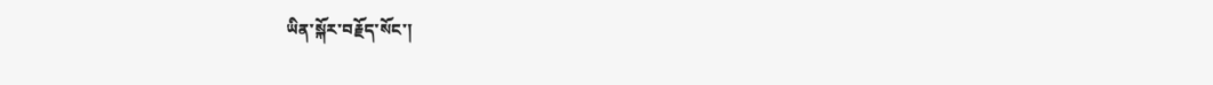ཡིན་སྐོར་བརྗོད་སོང་།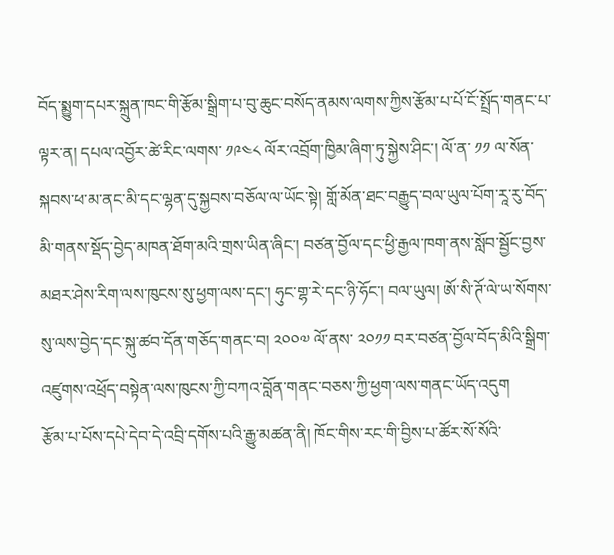བོད་སྨྱུག་དཔར་སྐྲུན་ཁང་གི་རྩོམ་སྒྲིག་པ་བུ་ཆུང་བསོད་ནམས་ལགས་ཀྱིས་རྩོམ་པ་པོ་ངོ་སྤྲོད་གནང་པ་ལྟར་ན། དཔལ་འབྱོར་ཚེ་རིང་ལགས་ ༡༩༤༨ ལོར་འབྲོག་ཁྱིམ་ཞིག་ཏུ་སྐྱེས་ཤིང་། ལོ་ན་ ༡༡ ལ་སོན་སྐབས་ཕ་མ་ནང་མི་དང་ལྷན་དུ་སྐྱབས་བཅོལ་ལ་ཡོང་སྟེ། གློ་མོན་ཐང་བརྒྱུད་བལ་ཡུལ་པོག་རཱ་རུ་བོད་མི་གནས་སྡོད་བྱེད་མཁན་ཐོག་མའི་གྲས་ཡིན་ཞིང་། བཙན་བྱོལ་དང་ཕྱི་རྒྱལ་ཁག་ནས་སློབ་སྦྱོང་བྱས་མཐར་ཤེས་རིག་ལས་ཁུངས་སུ་ཕྱག་ལས་དང་། ཧུང་གྷ་རེ་དང་ཉི་ཧོང་། བལ་ཡུལ། ཨོ་སི་ཊོ་ལེ་ཡ་སོགས་སུ་ལས་བྱེད་དང་སྐུ་ཚབ་དོན་གཅོད་གནང་བ། ༢༠༠༧ ལོ་ནས་ ༢༠༡༡ བར་བཙན་བྱོལ་བོད་མིའི་སྒྲིག་འཛུགས་འཕྲོད་བསྟེན་ལས་ཁུངས་ཀྱི་བཀའ་བློན་གནང་བཅས་ཀྱི་ཕྱག་ལས་གནང་ཡོད་འདུག
རྩོམ་པ་པོས་དཔེ་དེབ་དེ་འབྲི་དགོས་པའི་རྒྱུ་མཚན་ནི། ཁོང་གིས་རང་གི་བྱིས་པ་ཚོར་སོ་སོའི་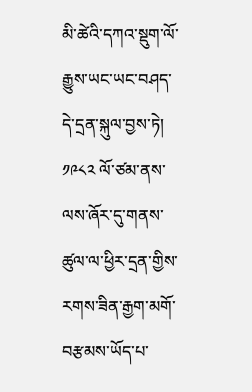མི་ཚེའི་དཀའ་སྡུག་ལོ་རྒྱུས་ཡང་ཡང་བཤད་དེ་དྲན་སྐུལ་བྱས་ཏེ། ༡༩༨༢ ལོ་ཙམ་ནས་ལས་ཞོར་དུ་གནས་ཚུལ་ལ་ཕྱིར་དྲན་གྱིས་རགས་ཟིན་རྒྱག་མགོ་བརྩམས་ཡོད་པ་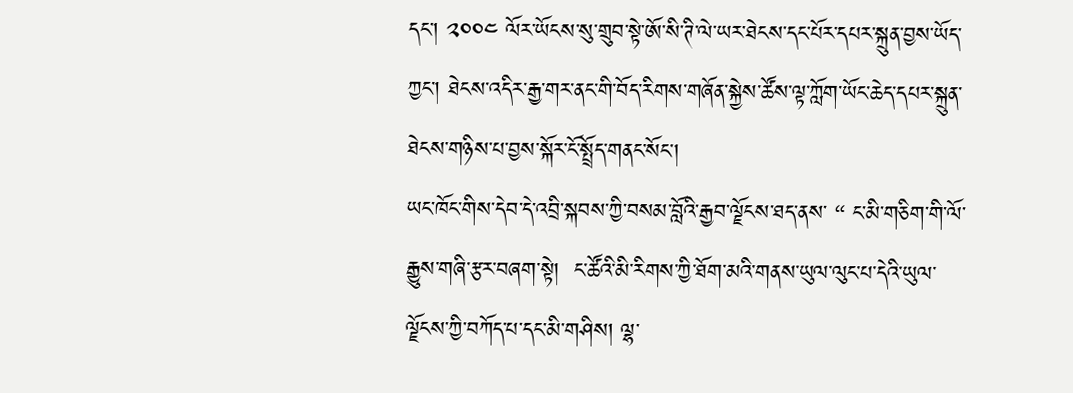དང་། ༢༠༠༤ ལོར་ཡོངས་སུ་གྲུབ་སྟེ་ཨོ་སི་ཊི་ལེ་ཡར་ཐེངས་དང་པོར་དཔར་སྐྲུན་བྱས་ཡོད་ཀྱང་། ཐེངས་འདིར་རྒྱ་གར་ནང་གི་བོད་རིགས་གཞོན་སྐྱེས་ཚོས་ལྟ་ཀློག་ཡོང་ཆེད་དཔར་སྐྲུན་ཐེངས་གཉིས་པ་བྱས་སྐོར་ངོ་སྤྲོད་གནང་སོང་།
ཡང་ཁོང་གིས་དེབ་དེ་འབྲི་སྐབས་ཀྱི་བསམ་བློའི་རྒྱབ་ལྗོངས་ཐད་ནས་ “ ང་མི་གཅིག་གི་ལོ་རྒྱུས་གཞི་རྩར་བཞག་སྟེ།  ང་ཚོའི་མི་རིགས་ཀྱི་ཐོག་མའི་གནས་ཡུལ་ལུང་པ་དེའི་ཡུལ་ལྗོངས་ཀྱི་བཀོད་པ་དང་མི་གཤིས། ལྷ་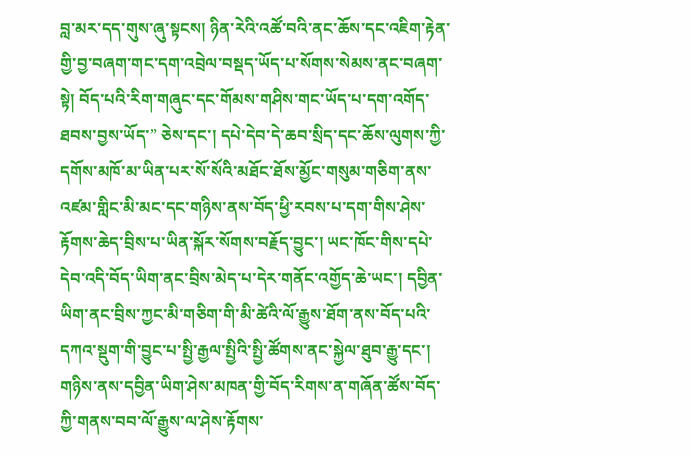བླ་མར་དད་གུས་ཞུ་སྟངས། ཉིན་རེའི་འཚོ་བའི་ནང་ཆོས་དང་འཇིག་རྟེན་གྱི་བྱ་བཞག་གང་དག་འབྲེལ་བསྡད་ཡོད་པ་སོགས་སེམས་ནང་བཞག་སྟེ། བོད་པའི་རིག་གཞུང་དང་གོམས་གཤིས་གང་ཡོད་པ་དག་འགོད་ཐབས་བྱས་ཡོད་” ཅེས་དང་། དཔེ་དེབ་དེ་ཆབ་སྲིད་དང་ཆོས་ལུགས་ཀྱི་དགོས་མཁོ་མ་ཡིན་པར་སོ་སོའི་མཐོང་ཐོས་མྱོང་གསུམ་གཅིག་ནས་འཛམ་གླིང་མི་མང་དང་གཉིས་ནས་བོད་ཕྱི་རབས་པ་དག་གིས་ཤེས་རྟོགས་ཆེད་བྲིས་པ་ཡིན་སྐོར་སོགས་བརྗོད་བྱུང་། ཡང་ཁོང་གིས་དཔེ་དེབ་འདི་བོད་ཡིག་ནང་བྲིས་མེད་པ་དེར་གནོང་འགྱོད་ཆེ་ཡང་། དབྱིན་ཡིག་ནང་བྲིས་ཀྱང་མི་གཅིག་གི་མི་ཚེའི་ལོ་རྒྱུས་ཐོག་ནས་བོད་པའི་དཀའ་སྡུག་གི་བྱུང་པ་སྤྱི་རྒྱལ་སྤྱིའི་སྤྱི་ཚོགས་ནང་སྐྱེལ་ཐུབ་རྒྱུ་དང་། གཉིས་ནས་དབྱིན་ཡིག་ཤེས་མཁན་གྱི་བོད་རིགས་ན་གཞོན་ཚོས་བོད་ཀྱི་གནས་བབ་ལོ་རྒྱུས་ལ་ཤེས་རྟོགས་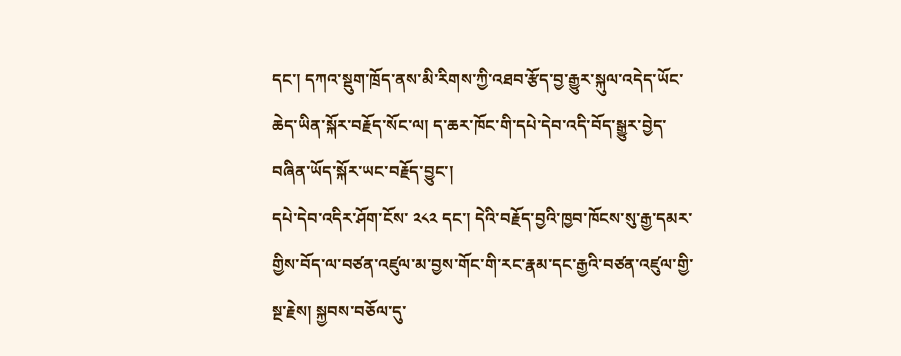དང་། དཀའ་སྡུག་ཁྲོད་ནས་མི་རིགས་ཀྱི་འཐབ་རྩོད་བྱ་རྒྱུར་སྐུལ་འདེད་ཡོང་ཆེད་ཡིན་སྐོར་བརྗོད་སོང་ལ། ད་ཆར་ཁོང་གི་དཔེ་དེབ་འདི་བོད་སྒྱུར་བྱེད་བཞིན་ཡོད་སྐོར་ཡང་བརྗོད་བྱུང་།
དཔེ་དེབ་འདིར་ཤོག་ངོས་ ༢༨༢ དང་། དེའི་བརྗོད་བྱའི་ཁྱབ་ཁོངས་སུ་རྒྱ་དམར་གྱིས་བོད་ལ་བཙན་འཛུལ་མ་བྱས་གོང་གི་རང་རྣམ་དང་རྒྱའི་བཙན་འཛུལ་གྱི་སྔ་རྗེས། སྐྱབས་བཅོལ་དུ་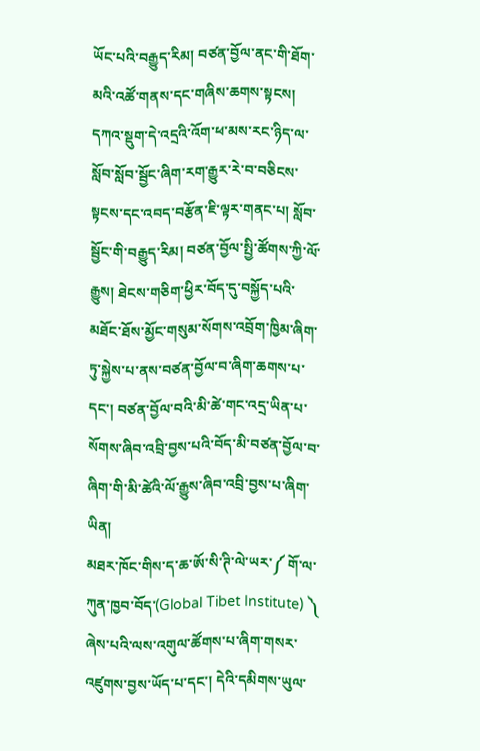ཡོང་པའི་བརྒྱུད་རིམ། བཙན་བྱོལ་ནང་གི་ཐོག་མའི་འཚོ་གནས་དང་གཞིས་ཆགས་སྟངས། དཀའ་སྡུག་དེ་འདྲའི་འོག་ཕ་མས་རང་ཉིད་ལ་སློབ་སློབ་སྦྱོང་ཞིག་རག་རྒྱུར་རེ་བ་བཅིངས་སྟངས་དང་འབད་བརྩོན་ཇི་ལྟར་གནང་པ། སློབ་སྦྱོང་གི་བརྒྱུད་རིམ། བཙན་བྱོལ་སྤྱི་ཚོགས་ཀྱི་ལོ་རྒྱུས། ཐེངས་གཅིག་ཕྱིར་བོད་དུ་བསྐྱོད་པའི་མཐོང་ཐོས་མྱོང་གསུམ་སོགས་འབྲོག་ཁྱིམ་ཞིག་ཏུ་སྐྱེས་པ་ནས་བཙན་བྱོལ་བ་ཞིག་ཆགས་པ་དང་། བཙན་བྱོལ་བའི་མི་ཚེ་གང་འདྲ་ཡིན་པ་སོགས་ཞིབ་འབྲི་བྱས་པའི་བོད་མི་བཙན་བྱོལ་བ་ཞིག་གི་མི་ཚེའི་ལོ་རྒྱུས་ཞིབ་འབྲི་བྱས་པ་ཞིག་ཡིན།
མཐར་ཁོང་གིས་ད་ཆ་ཨོ་སི་ཊི་ལེ་ཡར་༼ གོ་ལ་ཀུན་ཁྱབ་བོད་(Global Tibet Institute) ༽ ཞེས་པའི་ལས་འགུལ་ཚོགས་པ་ཞིག་གསར་འཛུགས་བྱས་ཡོད་པ་དང་། དེའི་དམིགས་ཡུལ་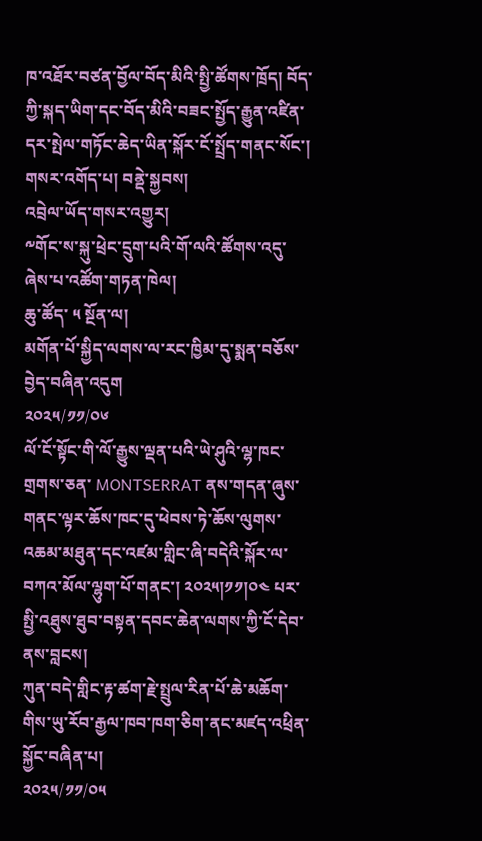ཁ་འཐོར་བཙན་བྱོལ་བོད་མིའི་སྤྱི་ཚོགས་ཁྲོད། བོད་ཀྱི་སྐད་ཡིག་དང་བོད་མིའི་བཟང་སྤྱོད་རྒྱུན་འཛིན་དར་སྤེལ་གཏོང་ཆེད་ཡིན་སྐོར་ངོ་སྤྲོད་གནང་སོང་།
གསར་འགོད་པ། བནྡེ་སྐྱབས།
འབྲེལ་ཡོད་གསར་འགྱུར།
༸གོང་ས་སྐུ་ཕྲེང་དྲུག་པའི་གོ་ལའི་ཚོགས་འདུ་ཞེས་པ་འཚོག་གཏན་ཁེལ།
ཆུ་ཚོད་ ༥ སྔོན་ལ།
མགོན་པོ་སྐྱིད་ལགས་ལ་རང་ཁྱིམ་དུ་སྨན་བཅོས་བྱེད་བཞིན་འདུག
༢༠༢༥/༡༡/༠༦
ལོ་ངོ་སྟོང་གི་ལོ་རྒྱུས་ལྡན་པའི་ཡེ་ཤུའི་ལྷ་ཁང་གྲགས་ཅན་ MONTSERRAT ནས་གདན་ཞུས་གནང་ལྟར་ཆོས་ཁང་དུ་ཕེབས་ཏེ་ཆོས་ལུགས་འཆམ་མཐུན་དང་འཛམ་གླིང་ཞི་བདེའི་སྐོར་ལ་བཀའ་མོལ་ལྷུག་པོ་གནང་། ༢༠༢༥།༡༡།༠༤ པར་སྤྱི་འཐུས་ཐུབ་བསྟན་དབང་ཆེན་ལགས་ཀྱི་ངོ་དེབ་ནས་བླངས།
ཀུན་བདེ་གླིང་རྟ་ཚག་རྗེ་སྤྲུལ་རིན་པོ་ཆེ་མཆོག་གིས་ཡུ་རོབ་རྒྱལ་ཁབ་ཁག་ཅིག་ནང་མཛད་འཕྲིན་སྐྱོང་བཞིན་པ།
༢༠༢༥/༡༡/༠༥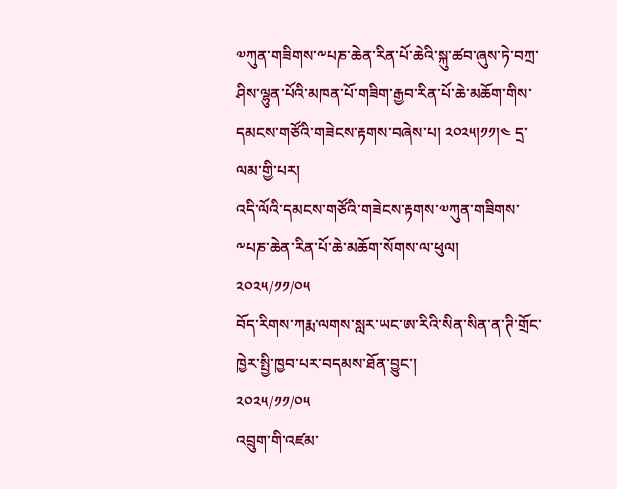༧ཀུན་གཟིགས་༸པཎ་ཆེན་རིན་པོ་ཆེའི་སྐུ་ཚབ་ཞུས་ཏེ་བཀྲ་ཤིས་ལྷུན་པོའི་མཁན་པོ་གཟིག་རྒྱབ་རིན་པོ་ཆེ་མཆོག་གིས་དམངས་གཙོའི་གཟེངས་རྟགས་བཞེས་པ། ༢༠༢༥།༡༡།༤ དྲ་ལམ་གྱི་པར།
འདི་ལོའི་དམངས་གཙོའི་གཟེངས་རྟགས་༧ཀུན་གཟིགས་༸པཎ་ཆེན་རིན་པོ་ཆེ་མཆོག་སོགས་ལ་ཕུལ།
༢༠༢༥/༡༡/༠༥
བོད་རིགས་ཀརྨ་ལགས་སླར་ཡང་ཨ་རིའི་སིན་སིན་ན་ཊི་གྲོང་ཁྱེར་སྤྱི་ཁྱབ་པར་བདམས་ཐོན་བྱུང་།
༢༠༢༥/༡༡/༠༥
འབྲུག་གི་འཛམ་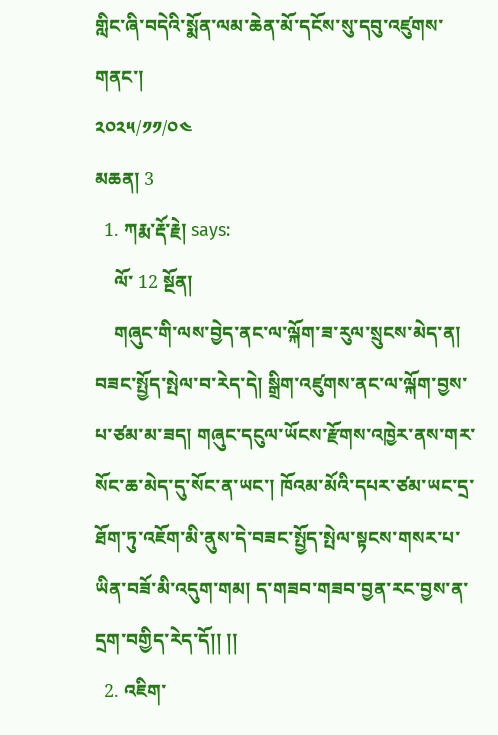གླིང་ཞི་བདེའི་སྨོན་ལམ་ཆེན་མོ་དངོས་སུ་དབུ་འཛུགས་གནང་།
༢༠༢༥/༡༡/༠༤
མཆན། 3
  1. ཀརྨ་རྡོ་རྗེ། says:
    ལོ་ 12 སྔོན།
    གཞུང་གི་ལས་བྱེད་ནང་ལ་ལྐོག་ཟ་རུལ་སྲུངས་མེད་ན། བཟང་སྤྱོད་སྤེལ་བ་རེད་དེ། སྒྲིག་འཛུགས་ནང་ལ་ལྐོག་བྱས་པ་ཙམ་མ་ཟད། གཞུང་དངུལ་ཡོངས་རྫོགས་འཁྱེར་ནས་གར་སོང་ཆ་མེད་དུ་སོང་ན་ཡང་། ཁོའམ་མོའི་དཔར་ཙམ་ཡང་དྲ་ཐོག་ཏུ་འཇོག་མི་ནུས་དེ་བཟང་སྤྱོད་སྤེལ་སྟངས་གསར་པ་ཡིན་བཟོ་མི་འདུག་གམ། ད་གཟབ་གཟབ་བྱན་རང་བྱས་ན་དྲག་བགྱིད་རེད་དོ།། །།
  2. འཇིག་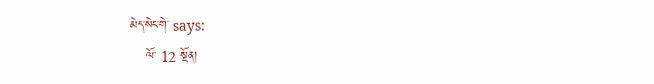མེད་སེང་གེ་ says:
    ལོ་ 12 སྔོན།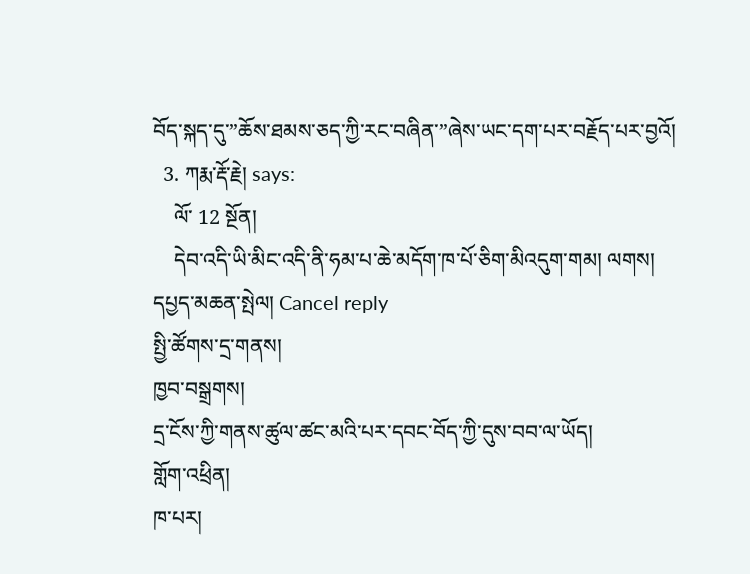བོད་སྐད་དུ་”ཆོས་ཐམས་ཅད་ཀྱི་རང་བཞིན་”ཞེས་ཡང་དག་པར་བརྗོད་པར་བྱའོ།
  3. ཀརྨ་རྡོ་རྗེ། says:
    ལོ་ 12 སྔོན།
    དེབ་འདི་ཡི་མིང་འདི་ནི་ཧམ་པ་ཆེ་མདོག་ཁ་པོ་ཅིག་མིའདུག་གམ། ལགས།
དཔྱད་མཆན་སྤེལ། Cancel reply
སྤྱི་ཚོགས་དྲ་གནས།
ཁྱབ་བསྒྲགས།
དྲ་ངོས་ཀྱི་གནས་ཚུལ་ཚང་མའི་པར་དབང་བོད་ཀྱི་དུས་བབ་ལ་ཡོད།
གློག་འཕྲིན།
ཁ་པར།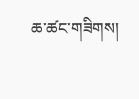ཆ་ཚང་གཟིགས།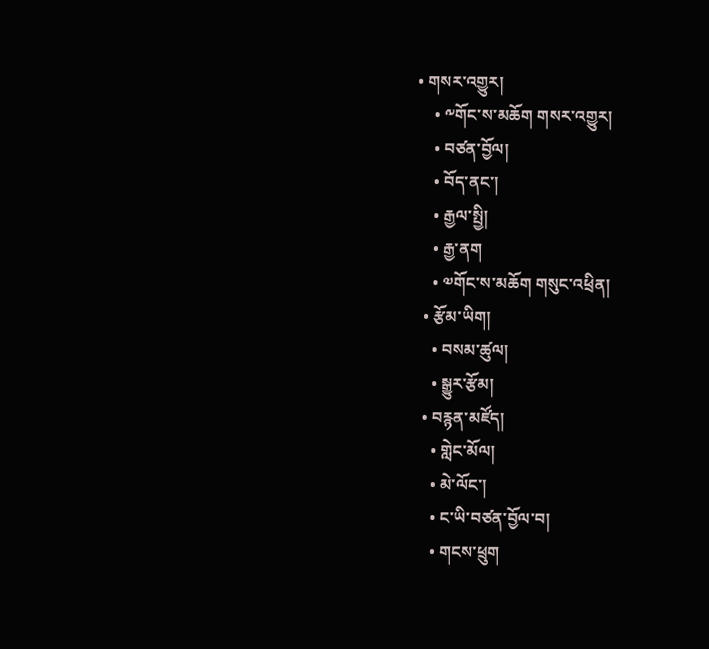• གསར་འགྱུར།
    • ༸གོང་ས་མཆོག གསར་འགྱུར།
    • བཙན་བྱོལ།
    • བོད་ནང་།
    • རྒྱལ་སྤྱི།
    • རྒྱ་ནག
    • ༧གོང་ས་མཆོག གསུང་འཕྲིན།
  • རྩོམ་ཡིག།
    • བསམ་ཚུལ།
    • སྒྱུར་རྩོམ།
  • བརྙན་མཛོད།
    • གླེང་མོལ།
    • མེ་ལོང་།
    • ང་ཡི་བཙན་བྱོལ་བ།
    • གངས་ཕྲུག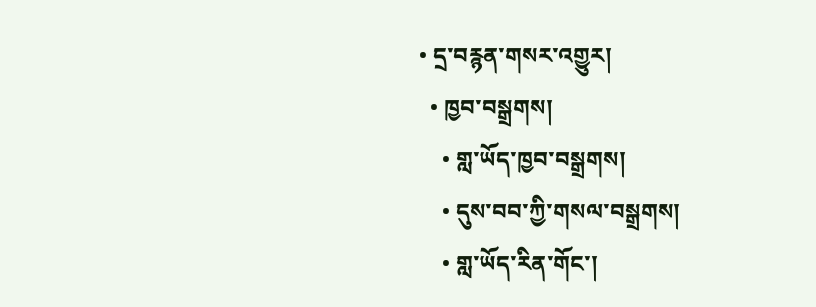• དྲ་བརྙན་གསར་འགྱུར།
  • ཁྱབ་བསྒྲགས།
    • གླ་ཡོད་ཁྱབ་བསྒྲགས།
    • དུས་བབ་ཀྱི་གསལ་བསྒྲགས།
    • གླ་ཡོད་རིན་གོང་།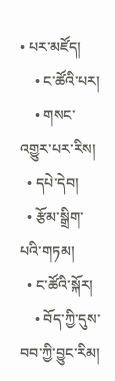• པར་མཛོད།
    • ང་ཚོའི་པར།
    • གསང་འགྱུར་པར་རིས།
  • དཔེ་དེབ།
  • རྩོམ་སྒྲིག་པའི་གཏམ།
  • ང་ཚོའི་སྐོར།
    • བོད་ཀྱི་དུས་བབ་ཀྱི་བྱུང་རིམ།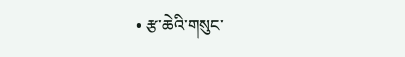• རྩ་ཆེའི་གསུང་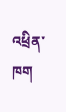འཕྲིན་ཁག